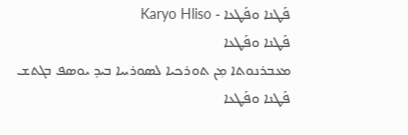ܦܰܛܢܐ ܘܦܰܛܥܐ - Karyo Hliso
ܦܰܛܢܐ ܘܦܰܛܥܐ
ܡܥܒܪܢܘܬܐ ܡܼܢ ܬܘܪܟܝܐ ܠܣܘܪܝܝܐ ܒܝܕ ܝܘܣܦ ܒܓܬܫ
ܦܰܛܢܐ ܘܦܰܛܥܐ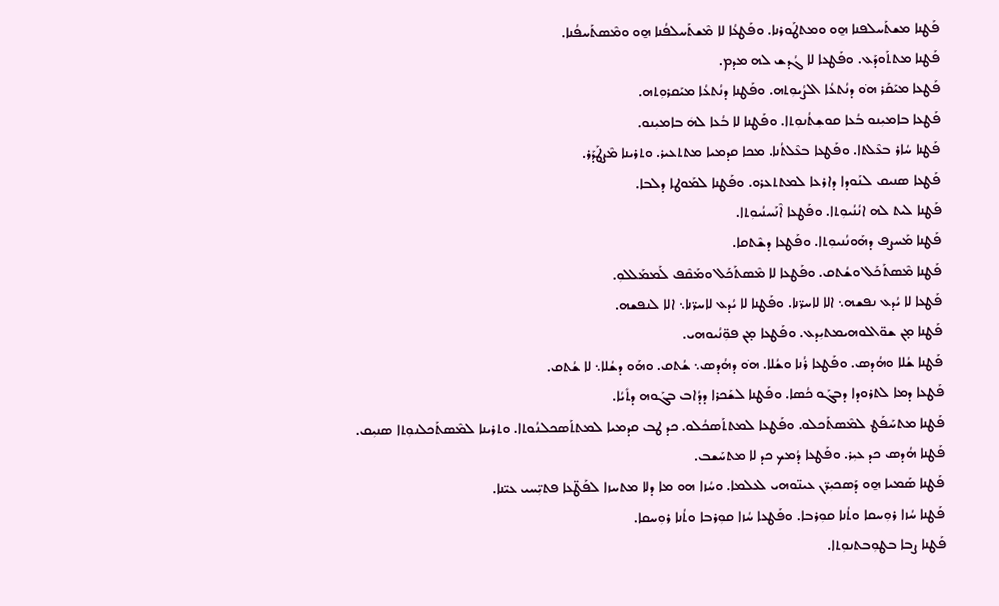ܦܰܛܢܐ ܡܫܬܰܚܠܦܢܐ ܗ̱ܘ ܘܡܬܛܰܘܪܢܐ. ܘܦܰܛܥܳܐ ܠܐ ܡܶܫܬܰܚܠܦܳܢܐ ܗ̱ܘ ܘܡܶܣܬܰܚܦܳܢܐ.
ܦܰܛܢܐ ܡܬܬܰܘܕܰܥ. ܘܦܰܛܥܐ ܠܐ ܓܳܕܫ ܠܗ ܡܕܡ.
ܦܰܛܥܐ ܡܝܰܩܰܪ ܗ݁ܘ ܕܢܳܬܥܳܐ ܐܠܨܳܝܘܼܬܗ. ܘܦܰܛܢܐ ܕܢܳܬܥܳܐ ܡܝܰܩܪܘܼܬܗ.
ܦܰܛܥܐ ܒܐܡܝܼܢܘ ܒܳܥܐ ܩܘܫܼܬܳܢܘܼܬܐ. ܘܦܰܛܢܐ ܠܐ ܒܳܥܐ ܠܗܿ ܒܐܡܝܼܢܘ.
ܦܰܛܢܐ ܚܳܐܪ ܒܥܶܠܬܐ. ܘܦܰܛܥܐ ܒܥܶܠܬܳܢܐ. ܡܟܐ ܩܕܡܝܐ ܡܬܬܥܝܪ. ܘܬܪܝܢܐ ܡܶܨܛܰܕܰܪ.
ܦܰܛܥܐ ܣܢܝܩ ܠܢܰܘܕܐ ܕܐܪܥܐ ܠܡܬܬܥܪܘ. ܘܦܰܛܢܐ ܠܡܰܘܛܐ ܕܠܒܐ.
ܦܰܛܢܐ ܠܝܬ ܠܗ ܐܢܳܢܳܝܘܼܬܐ. ܘܦܰܛܥܐ ܐܶܢܰܚܢܳܝܘܼܬܐ.
ܦܰܛܢܐ ܡܰܚܨܦ ܕܗܰܘܢܳܢܝܘܼܬܐ. ܘܦܰܛܥܐ ܕܫܶܬܩܐ.
ܦܰܛܢܐ ܡܶܣܬܰܟܰܠ ܘܫܳܬܩ. ܘܦܰܛܥܐ ܠܐ ܡܶܣܬܰܟܰܠ ܘܡܰܩܶܦ ܠܰܡܡܰܠܠܘܼ.
ܦܰܛܥܐ ܠܐ ܝܳܕܥ ܢܦܫܗ܆ ܐܠܐ ܠܐܚܪ̈ܢܐ. ܘܦܰܛܢܐ ܠܐ ܝܳܕܥ ܠܐܚܪ̈ܢܐ܆ ܐܠܐ ܠܢܦܫܗ.
ܦܰܛܢܐ ܡ̣ܢ ܫܘ̈ܐܠܘܗܝܡܬܝܼܕܥ. ܘܦܰܛܥܐ ܡ̣ܢ ܦܘܼ̈ܢܳܝܘܗܝ.
ܦܰܛܢܐ ܫܳܠܐ ܘܗܳܕܣ. ܘܦܰܛܥܐ ܪܳܢܐ ܘܫܳܠܐ. ܗ݁ܘ ܕܗܳܕܣ܆ ܫܳܬܩ. ܘܗܰܘ ܕܫܳܠܐ܆ ܠܐ ܫܳܬܩ.
ܦܰܛܥܐ ܕܡܐ ܠܬܪܘܕܐ ܕܒܓܰܘ ܟܳܣܐ. ܘܦܰܛܢܐ ܠܫܰܟܪܐ ܕܕܳܐܒ ܒܓܰܘܗ ܕܬܺܝܳܐ.
ܦܰܛܢܐ ܡܬܚܰܦܰܛ ܠܡܶܣܬܰܟܠܘ. ܘܦܰܛܥܐ ܠܡܬܬܰܣܟܳܠܘ. ܟܕ ܛܒ ܩܕܡܝܐ ܠܡܬܬܰܣܟܠܢܳܘܬܐ. ܘܬܪܝܢܐ ܠܡܶܣܬܰܟܠܢܘܼܬܐ ܣܢܝܼܩ.
ܦܰܛܢܐ ܗܳܕܣ ܟܕ ܥܝܼܪ. ܘܦܰܛܥܐ ܕܳܡܟ ܟܕ ܠܐ ܡܬܚܰܫܒ.
ܦܰܛܢܐ ܣܰܡܝܐ ܗ̱ܘ ܕܰܣܟܝܼܪ̈ܢ ܥܝܢ̈ܘܗܝ ܠܥܠܡܐ. ܘܚܳܙܐ ܗܘ ܡܐ ܕܠܐ ܡܬܚܙܐ ܠܦܰܛ̈ܥܐ ܦܬܝܼ̈ܚܝ ܥܝ̈ܢܐ.
ܦܰܛܢܐ ܚܳܙܐ ܪܘܼܚܩܐ ܘܬܳܢܐ ܩܘܼܪܒܐ. ܘܦܰܛܥܐ ܚܳܙܐ ܩܘܼܪܒܐ ܘܬܳܢܐ ܪܘܼܚܩܐ.
ܦܰܛܢܐ ܨܒܐ ܒܛܘܼܒܬܢܘܼܬܐ.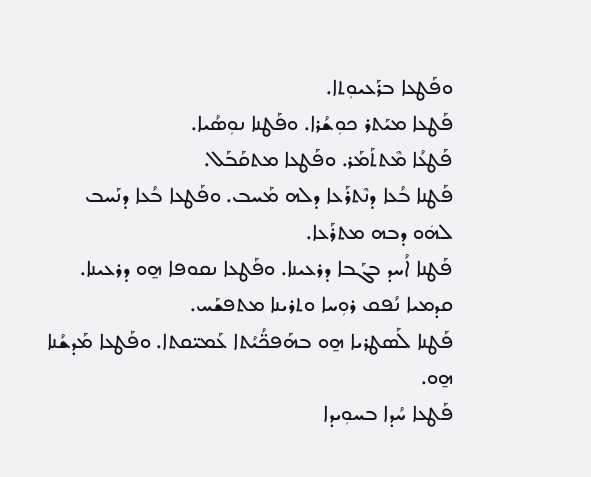ܘܦܰܛܥܐ ܒܪܰܥܝܘܼܬܐ.
ܦܰܛܥܐ ܡܝܰܬܪ ܟܘܼܫܳܪܐ. ܘܦܰܛܢܐ ܢܘܼܣܳܝܐ.
ܦܰܛܥܳܐ ܡܶܬܬܰܡܰܪ. ܘܦܰܛܥܐ ܡܬܩܰܒܰܠ.
ܦܰܛܢܐ ܒܳܥܐ ܕܢܶܬܪܰܥܐ ܕܠܗ ܡܰܚܒ. ܘܦܰܛܥܐ ܒܳܥܐ ܕܢܰܚܒ ܠܗܿܘ ܕܒܗ ܡܬܪܰܥܐ.
ܦܰܛܢܐ ܐܳܚܕ ܒܓܰܒܐ ܕܪܥܝܢܐ. ܘܦܰܛܥܐ ܢܩܘܦܐ ܗ̱ܘ ܕܪܥܝܢܐ. ܩܕܡܝܐ ܢܳܦܩ ܪܘܼܚܐ ܘܬܪܝܢܐ ܡܬܦܫܰܚ.
ܦܰܛܢܐ ܠܰܣܛܪܝܐ ܗ̱ܘ ܒܗܰܦܟ̈ܳܝܳܬܐ ܥܰܡܝ̈ܩܬܐ. ܘܦܰܛܥܐ ܡܰܕܫܳܢܐ ܗ̱ܘ.
ܦܰܛܥܐ ܚܳܕܐ ܒܚܘܼܝܕܐ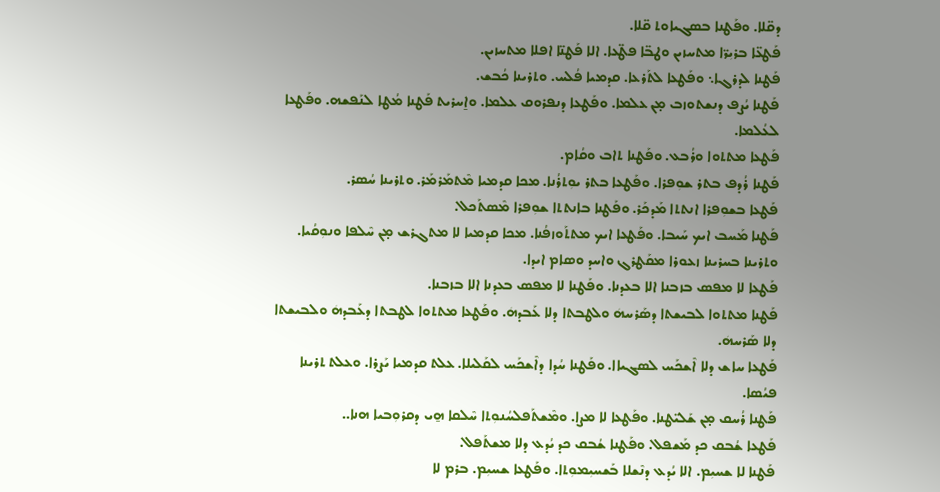ܕܩ̈ܠܐ. ܘܦܰܛܢܐ ܒܣܓܝܐܘܬ ܩ̈ܠܐ.
ܦܰܛܥ̈ܐ ܒܪܝܼܪ̈ܐ ܡܬܚܙܝܢ ܘܛܒ̈ܐ ܦܛ̈ܥܐ. ܐܠܐ ܦܰܛܢ̈ܐ ܐܦܠܐ ܡܬܚܙܝܢ.
ܦܰܛܢܐ ܠܕܪܓܐ܆ ܘܦܰܛܥܐ ܠܬܰܪܥܐ. ܩܕܡܝܐ ܦܳܠܚ. ܘܬܪܝܢܐ ܟܳܒܫ.
ܦܰܛܢܐ ܝܳܨܦ ܕܢܫܬܘܙܒ ܡ̣ܢ ܥܠܡܐ. ܘܦܰܛܥܐ ܕܢܦܪܘܩ ܥܠܡܐ. ܘܐ̱ܚܪܝܬ ܦܰܛܢܐ ܡܳܛܐ ܠܢܰܦܫܗ. ܘܦܰܛܥܐ ܠܥܳܠܡܐ.
ܦܰܛܥܐ ܡܬܬܘܐ ܘܪܳܒܥ. ܘܦܰܛܢܐ ܬܐܒ ܘܩܳܐܡ.
ܦܰܛܢܐ ܪܳܕܦ ܒܬܪ ܫܘܼܦܪܐ. ܘܦܰܛܥܐ ܒܬܪ ܝܘܼܬܪܳܢܐ. ܡܟܐ ܩܕܡܝܐ ܡܶܬܡܰܪܡܰܪ. ܘܬܪܝܢܐ ܚܳܣܪ.
ܦܰܛܥܐ ܒܫܘܼܦܪܐ ܐܢܬܬܐ ܡܰܕܟܰܪ. ܘܦܰܛܢܐ ܒܐܢܬܬܐ ܫܘܼܦܪܐ ܡܶܣܬܰܟܠ.
ܦܰܛܢܐ ܡܰܚܒ ܐܝܟ ܚܰܝܒܐ. ܘܦܰܛܥܐ ܐܝܟ ܡܬܬܰܘܙܦܳܢܐ. ܡܟܐ ܩܕܡܝܐ ܠܐ ܡܬܓܪܫ ܡ̣ܢ ܚܶܠܦܐ ܘܢܘܼܩܳܝܐ. ܘܬܪܝܢܐ ܒܚܪܝܢܐ ܙܥܘܪܐ ܡܩܰܛܪܓ ܘܐܚܕ ܘܣܐܡ ܐܝܕܐ.
ܦܰܛܥܐ ܠܐ ܡܦܣ ܒܙܒܢܐ ܐܠܐ ܒܥܕܢܐ. ܘܦܰܛܢܐ ܠܐ ܡܦܣ ܒܥܕܢܐ ܐܠܐ ܒܙܒܢܐ.
ܦܰܛܢܐ ܡܬܬܘܐ ܠܒܝܫܬܐ ܕܣܰܪܚܗܿ ܘܠܛܒܬܐ ܕܠܐ ܥܰܒܕܗܿ. ܘܦܰܛܥܐ ܡܬܬܘܐ ܠܛܒܬܐ ܕܥܰܒܕܗܿ ܘܠܒܝܫܬܐ ܕܠܐ ܣܰܪܚܗܿ.
ܦܰܛܥܐ ܚܐܫ ܕܠܐ ܐܶܫܟܰܚ ܠܣܓܝܐܐ. ܘܦܰܛܢܐ ܚܳܕܐ ܕܐܶܫܟܰܚ ܠܩܰܠܝܠܐ. ܥܠܬ ܩܕܡܝܐ ܝܰܨܪܐ. ܘܥܠܬ ܬܪܝܢܐ ܦܝܳܣܐ.
ܦܰܛܢܐ ܪܳܚܩ ܡ̣ܢ ܫܰܠܝ̈ܛܢܐ. ܘܦܰܛܥܐ ܠܐ ܡܨܐ. ܘܡܶܫܬܰܦܠܚܳܢܘܼܬܐ ܚܶܠܩܐ ܗ̱ܝ ܕܩܪܘܼܒܝܐ ܗܢܐ..
ܦܰܛܥܐ ܫܳܒܩ ܟܕ ܡܰܫܦܠ. ܘܦܰܛܢܐ ܫܳܒܩ ܟܕ ܝܳܕܥ ܕܠܐ ܡܫܬܰܦܠ.
ܦܰܛܢܐ ܠܐ ܫܚܝܼܡ. ܐܠܐ ܝܳܕܥ ܕܢܶܫܠܐ ܒܰܫܚܝܼܡܘܼܬܐ. ܘܦܰܛܥܐ ܫܚܝܼܡ. ܒܪܡ ܠܐ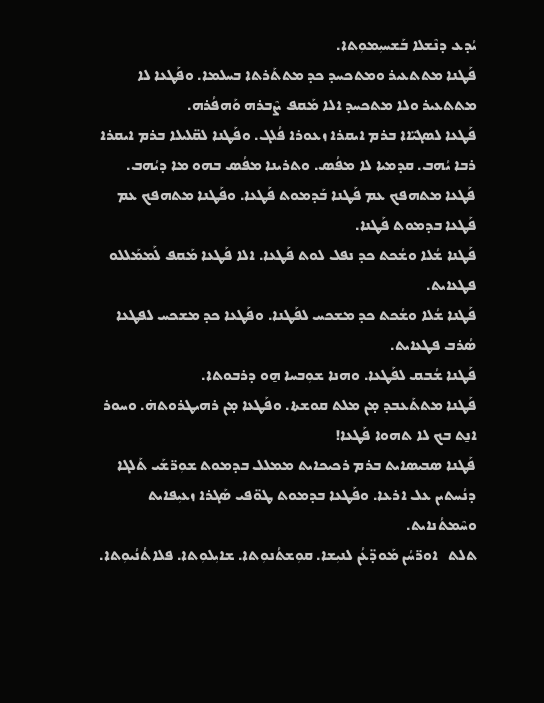ܝܳܕܥ ܕܢܶܫܠܐ ܒܰܫܚܝܼܡܘܼܬܐ.
ܦܰܛܢܐ ܡܬܬܥܝܪ ܘܡܬܟܚܕ ܟܕ ܡܬܬܰܪܬܐ ܒܚܠܡܐ. ܘܦܰܛܥܐ ܠܐ ܡܬܬܥܝܪ ܘܠܐ ܡܬܟܚܕ ܐܠܐ ܡܰܩܦ ܨܶܒܪܗ ܘܰܗܦܳܪܗ.
ܦܰܛܥܐ ܠܣܓܝ̈ܐܐ ܒܪܡ ܐܝܩܪܐ ܙܥܘܪܐ ܦܳܠܓ. ܘܦܰܛܢܐ ܠܩ̈ܠܝܠܐ ܒܪܡ ܐܝܩܪܐ ܪܒܐ ܝܳܗܒ. ܩܕܡܝܐ ܠܐ ܡܦܳܣ. ܘܬܪܝܢܐ ܡܦܳܣ ܒܗܘ ܡܐ ܕܝܳܗܒ.
ܦܰܛܥܐ ܡܬܗܦܟ ܥܡ ܦܰܛܢܐ ܒܰܕܡܘܬ ܦܰܛܥܐ. ܘܦܰܛܢܐ ܡܬܗܦܟ ܥܡ ܦܰܛܥܐ ܒܕܡܘܬ ܦܰܛܢܐ.
ܦܰܛܢܐ ܫܳܠܐ ܘܫܳܟܬ ܟܕ ܢܦܠ ܠܘܬ ܦܰܛܥܐ. ܐܠܐ ܦܰܛܥܐ ܡܰܩܦ ܠܰܡܡܰܠܠܘ ܦܛܥܐܝܬ.
ܦܰܛܢܐ ܫܳܠܐ ܘܫܳܟܬ ܟܕ ܡܫܟܚ ܠܦܰܛܢܐ. ܘܦܰܛܥܐ ܟܕ ܡܫܟܚ ܠܦܛܥܐ ܣܳܪܒ ܦܛܥܐܝܬ.
ܦܰܛܢܐ ܫܳܒܩ ܠܦܰܛܥܐ. ܘܗܢܐ ܫܘܼܒܚܐ ܗ̱ܘ ܕܪܒܘܬܐ.
ܦܰܛܢܐ ܡܬܬܰܥܒܕ ܡ̣ܢ ܡܠܬ ܩܘܫܬܐ. ܘܦܰܛܥܐ ܡ̣ܢ ܪܗܝܛܪܘܬܗ݁. ܘܚܘܪ ܐܢ̱ܬ ܒܟ ܠܐ ܬܗܘܐ ܦܰܛܥܐ!
ܦܰܛܢܐ ܣܒܝܣܐܝܬ ܒܪܡ ܪܟܝܟܐܝܬ ܡܡܠܠ ܒܕܡܘܬ ܫܘܼܪ̈ܫܰܝ ܬܰܠܓܐ ܕܢܳܚܬܝܢ ܥܠ ܐܪܥܐ. ܘܦܰܛܥܐ ܒܕܡܘܬ ܛܘ̈ܦܝ ܣܰܓܪܐ ܙܥܝܼܦܐܝܬ ܘܚܶܡܬܳܢܐܝܬ.
ܬܠܬ   ܐܘܪ̈ܚܳܢ ܡܰܘܕ̈ܥܳܢ ܠܢܝܼܫܐ. ܩܘܼܫܬܳܢܘܼܬܐ. ܫܐܝܼܠܘܼܬܐ. ܦܠܐܬܳܢܳܝܘܼܬܐ.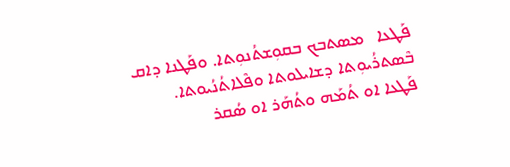ܦܰܛܥܐ   ܡܣܬܒܟ ܒܩܘܼܫܬܳܢܘܼܬܐ. ܘܦܰܛܢܐ ܕܐܩ ܒܶܣܬܪܳܝܘܼܬܐ ܕܫܐܝܠܘܬܐ ܘܦܶܠܐܬܳܢܳܝܘܬܐ.
ܦܰܛܥܐ ܐܘ ܬܳܡܰܗ ܘܬܳܗܰܪ ܐܘ ܣܳܩܪ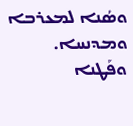ܘܣܳܢܐ ܠܡܥܪܒܐ ܘܡܕܢܚܐ. ܘܦܰܛܢܐ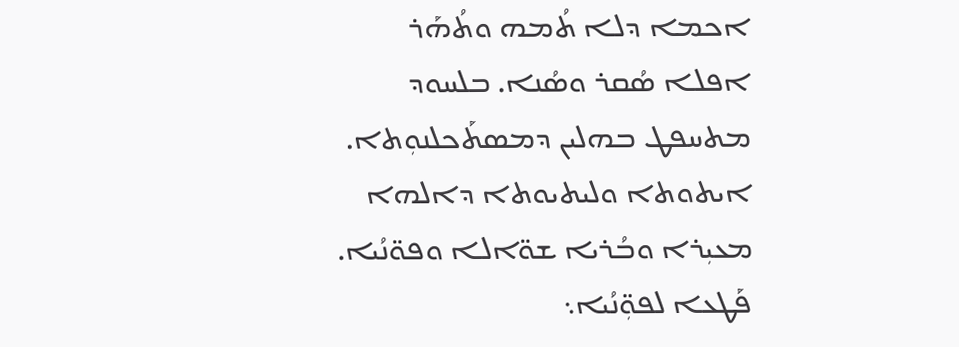ܐܟܡܐ ܕܠܐ ܬܳܡܗ ܘܬܳܗܰܪ ܐܦܠܐ ܣܳܩܪ ܘܣܳܢܐ. ܒܠܚܘܕ ܡܬܚܦܛ ܒܗܠܝܢ ܕܡܣܬܰܟܠܢܘܼܬܐ.
ܐܝܬܘܬܐ ܘܠܝܬܝܘܬܐ ܕܐܠܗܐ ܡܥܝܼܪܐ ܘܒܳܪܝܐ ܫܘ̈ܐܠܐ ܘܦܘ̈ܢܳܝܐ.
ܦܰܛܥܐ ܠܦܘܼ̈ܢܳܝܐ܆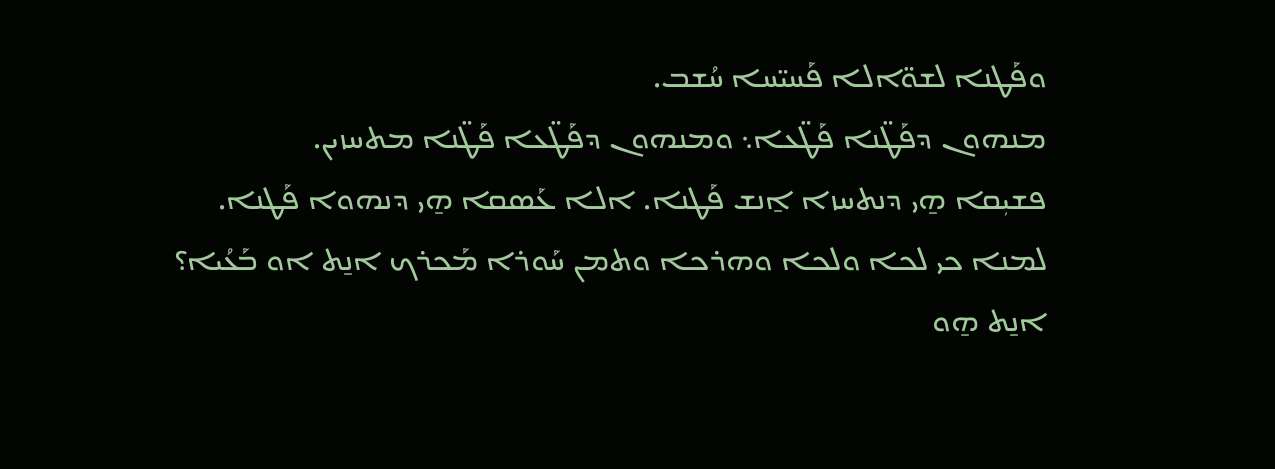ܘܦܰܛܢܐ ܠܫܘ̈ܐܠܐ ܦܰܚܝ̈ܚܐ ܚܳܫܒ.
ܡܢܗܘܢ ܕܦܰܛ̈ܢܐ ܦܰܛ̈ܥܐ܆ ܘܡܢܗܘܢ ܕܦܰܛ̈ܥܐ ܦܰܛ̈ܢܐ ܡܬܚܙܝܢ.
ܦܫܝܼܩܐ ܗ̱ܝ ܕܢܬܚܙܐ ܐ̱ܢܫ ܦܰܛܢܐ. ܐܠܐ ܥܰܣܩܐ ܗ̱ܝ ܕܢܗܘܐ ܦܰܛܢܐ.
ܠܡܢܐ ܟܝ ܠܟܐ ܘܠܟܐ ܘܗܪܟܐ ܘܬܡܢ ܚܰܘܪܐ ܡܰܟܪܟ ܐܢ̱ܬ ܐܘ ܒܰܥܳܝܐ؟
ܐܢ̱ܬ ܗ̱ܘ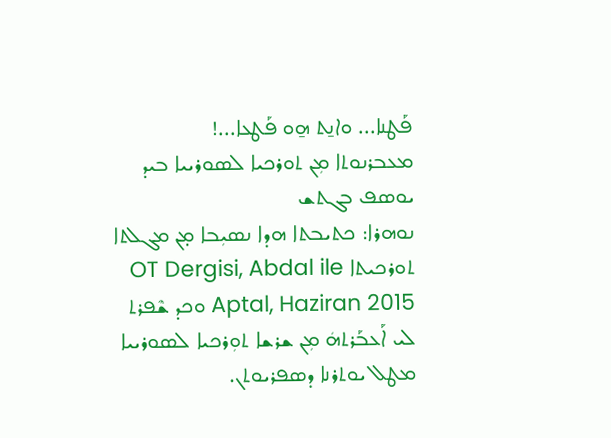ܦܰܛܢܐ... ܘܐܢ̱ܬ ܗ̱ܘ ܦܰܛܥܐ...!
ܡܥܒܪܢܘܬܐ ܡܼܢ ܬܘܪܟܝܐ ܠܣܘܪܝܝܐ ܒܝܕ ܝܘܣܦ ܒܓܬܫ
ܢܘܗܪܐ: ܟܬܝܒܬܐ ܗܕܐ ܢܣܝܼܒܐ ܡ̣ܢ ܡܓܠܬܐ ܬܘܪܟܝܬܐ OT Dergisi, Abdal ile Aptal, Haziran 2015 ܘܟܕ ܫܶܦܪܬ ܠܝ ܐܰܥܒܰܪܬܗܿ ܡܼܢ ܫܪܫܐ ܬܘܼܪܟܝܐ ܠܣܘܪܝܝܐ ܡܛܠ ܝܘܬܪܢܐ ܕܣܦܪܝܘܬܢ.